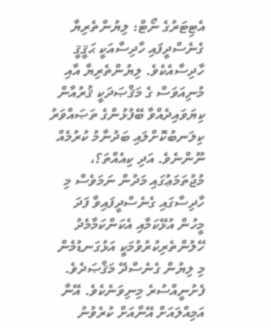އެޓިޓަރުގެ ނޯޓް: ލިޔުންތެރިޔާ ގެނެސްދީފައި ހާދިސާއަކީ ޙަޤީޤީ ހާދިސާއެކެވެ. ލިޔުންތެރިޔާ އާއި މުނިއަވަސް ގެ މަޤްޞަދަކީ ޤުރުއާން ކިޔަވައިދެއްވާ ބޭފުޅުންގެ ތަޞައްވަރު ކިލަނބުކޮށްލައި ބަދުނާމު ކުރުމެއް ނޫންނެވެ. އަދި ކިއެއްތަ؟، މުޖުތަމަޢުގައި މަދުން ނަމަވެސް މި ހާދިސާގައި ގެނެސްދީފައިވާ ފަދަ މީހުން އުޅޭކަމާއި އެކަންކަމާމެދު ހޭލުންތެރިކުރުވުމަކީ އަޅުގަނޑުމެން މި ލިޔުން ގެނެސްދޭ މަޤްޞަދެވެ.
ފެށުނީއްސުރެ މިނިވަނެކެވެ. އޭނާ އަމިއްލައަށް އޭނާއަށް ކުރެވުނު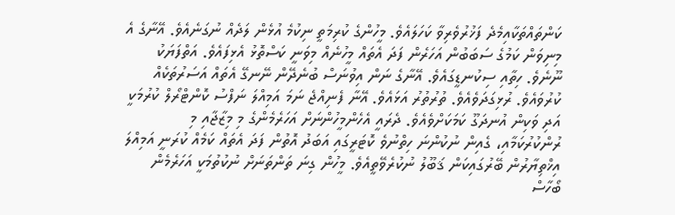ކަންތައްތަކާއިމެދެ ފަޚުރުވެރިވާ ކަހަލައެވެ. މީހުންގެ ކުރިމަތީ ނިކުމެ އުޅެން ލަދެއް ނުގަނެއެވެ. އޭނާގެ އެ މިނިވަން ކަމުގެ ސަބަބުން އަހަރެން ފަދަ އެތައް މީހުނެއް މިވަނީ ކަސްތޮޅު އެޅިފައެވެ. އަތްފަޔަކު ނޫނެވެ. ހިތާއި ސިކުނޑީގައެވެ. އޭނާގެ ނަން އިވުނަސް ބުނެދޭން ނޭނގޭ އެތައް އަސަރުތަކެއް ކުރުވައެވެ. ރުޅިގަދަވެއެވެ. ތުރުތުރު އަޅައެވެ. އޭނާ ފެނިއްޖެ ނަމަ އަމިއްލަ ނަފްސު ކޮންޓްރޯލް ކުރުމަކީ އަދި ވަކިން އުނދަގޫ ކަމަކަށްވެއެވެ. ދެރައީ އެހެންމީހުންނަށް އަހަރެމެންގެ މި މިޒާޖާއި މި ރުންކުރުކަމާއި، ގެއިން ނުކުންނަ ހިތްނުވެ ކޮޓަރީގައި އަބަދު އޮތުން ފަދަ އެތައް ކަމެއް ކުރަނީ އަމިއްލަ އިޚްތިޔާރުން ބޭރުގައިކަން ޤަބޫލު ނުކުރެވޭތީއެވެ. މީހުން ގިނަ ތަންތަނަށް ނުކުތުމަކީ އަހަރެމެން ބޯހާސް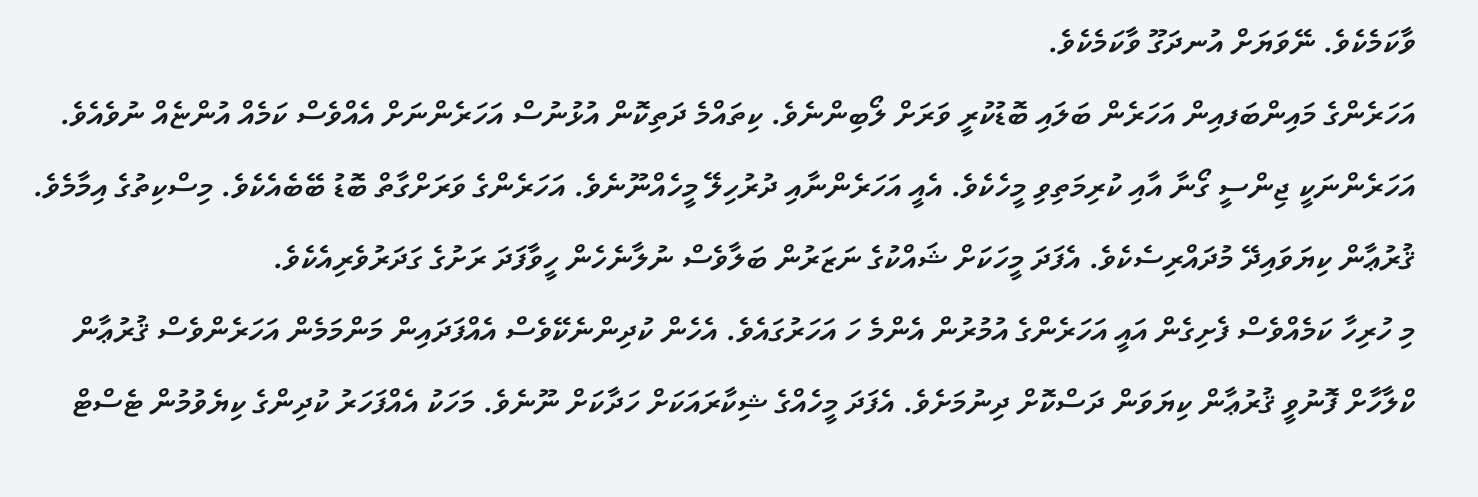ވާކަމެކެވެ. ނޭވަޔަށް އުނދަގޫ ވާކަމެކެވެ.
އަހަރެންގެ މައިންބަފއިން އަހަރެން ބަލައި ބޮޑުކުރީ ވަރަށް ލޯބިންނެވެ. ކިތައްމެ ދަތިކޮން އުޅުނުސް އަހަރެންނަށް އެއްވެސް ކަމެއް އުންޏެއް ނުވެއެވެ. އަހަރެންނަކީ ޖިންސީ ގޯނާ އާއި ކުރިމަތިވި މީހެކެވެ. އެއީ އަހަރެންނާއި ދުރުހިލޭ މީހެއްނޫނެވެ. އަހަރެންގެ ވަރަށްގާތް ބޮޑު ބޭބެއެކެވެ. މިސްކިތުގެ އިމާމެވެ. ޤުރުޢާން ކިޔަވައިދޭ މުދައްރިސެކެވެ. އެފަދަ މީހަކަށް ޝައްކުގެ ނަޒަރުން ބަލާވެސް ނުލާނެހެން ހީވާފަދަ ރަށުގެ ގަދަރުވެރިއެކެވެ.
މި ހުރިހާ ކަމެއްވެސް ފެށިގެން އައީ އަހަރެންގެ އުމުރުން އެންމެ ހަ އަހަރުގައެވެ. އެހެން ކުދިންނެކޭވެސް އެއްފަދައިން މަންމަމެން އަހަރެންވެސް ޤުރުޢާން ކްލާހާށް ފޮނުވީ ޤުރުޢާން ކިޔަވަން ދަސްކޮށް ދިނުމަށެވެ. އެފަދަ މީހެއްގެ ޝިކާރައަކަށް ހަދާކަށް ނޫނެވެ. މަހަކު އެއްފަހަރު ކުދިންގެ ކިޔެވުމުން ޓެސްޓް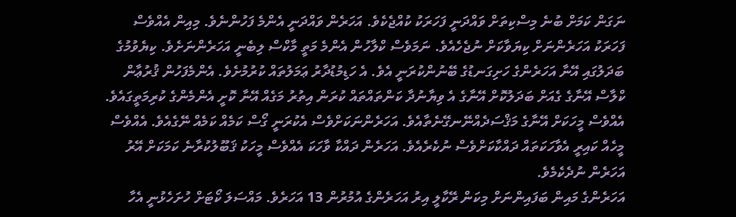ނަގަން ކަމަށް ބުނެ މިސްކިތަށް ވައްދަނީ ފަހަރަކު ކުއްޖެކެވެ. އަހަރެން ވައްދަނީ އެންމެ ފަހުންނެވެ. މިއިން އެއްވެސް ފަހަރަކު އަހަރެންނަށް ކިޔަވާކަށް ނުޖެހެއެވެ. ނަމަވެސް ކްލާހުން އެންމެ މަތީ މާކްސް ލިބެނީ އަހަރެންނަށެވެ. ކިޔެވުމުގެ ބަދަލުގައި އޭނާ އަހަރެންގެ ހަށިގަނޑުގެ ބޭނުންކުރަނީ އެވެ. އެ ހަޑިމުޑުދާރު ޢަމަލުތައް ކުރުމުށެވެ. އެންމެފަހުން ޤުރުޢާން ކްލާސް އޭނާގެ ގެއަށް ބަދަލުކޮށް އޭނާގެ އެ ވިޔާނުދާ ކަންތައްތައް ކުރަން އިތުރު މަގެއް އޭނާ ކޮށީ އެންމެންގެ ކުރިމަތީގައެވެ. އެއްވެސް މީހަކަށް އޭނާގެ މަޤްސަދެއްނޭނގޭނެތާއެވެ. އަހަރެންނަކަށްވެސް އެކުރަނީ ގޯސް ކަމެއް ކަމެއް ނޭގެއެވެ. އެއްވެސް މީހެއް ކައިރީ އެވާހަކަތައް ދައްކާކަށްވެސް ނުކެރެއެވެ. އަހަރެން ދައްކާ ވާހަކަ އެއްވެސް މީހަކު ޤަބޫލުކުރާނެ ކަމަކަށް އޭރު އަހަރެން ނުދެކެމެވެ.
އަހަރެންގެ މައިން ބަފައިންނަށް މިކަން ރޭކާލީ އިރު އަހަރެންގެ އުމުރުން 13 އަހަރެވެ. މައްސަލަ ކޯޓަށް ހުށަހެޅުނީ އެހާ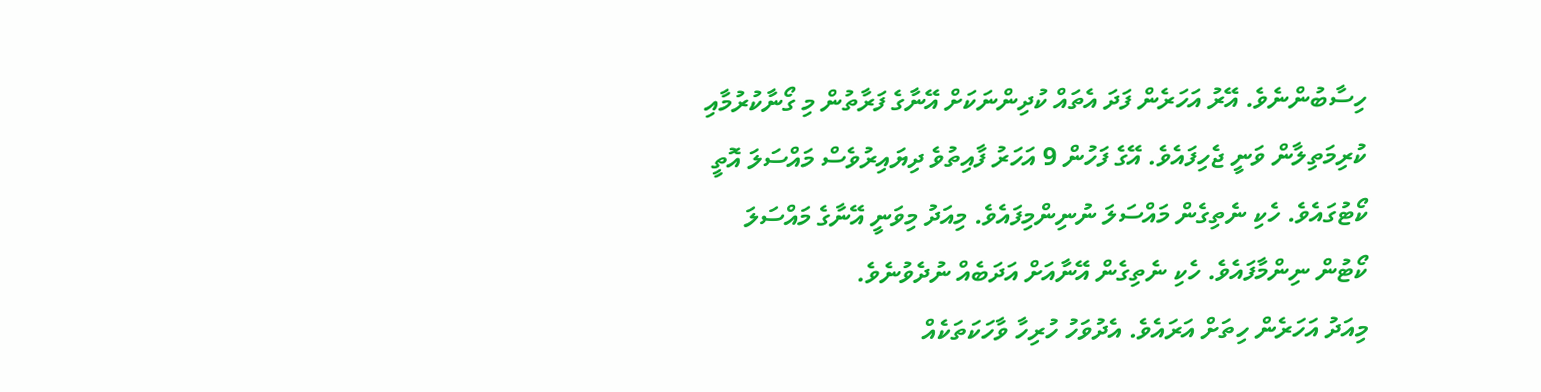ހިސާބުންނެވެ. އޭރު އަހަރެން ފަދަ އެތައް ކުދިންނަކަށް އޭނާގެ ފަރާތުން މި ގޯނާކުރުމާއި ކުރިމަތިލާން ވަނީ ޖެހިފައެވެ. އޭގެ ފަހުން 9 އަހަރު ފާއިތުވެ ދިޔައިރުވެސް މައްސަލަ އޮތީ ކޯޓުގައެވެ. ހެކި ނެތިގެން މައްސަލަ ނުނިންމިފައެވެ. މިއަދު މިވަނީ އޭނާގެ މައްސަލަ ކޯޓުން ނިންމާފައެވެ. ހެކި ނެތިގެން އޭނާއަށް އަދަބެއް ނުދެވުނެވެ.
މިއަދު އަހަރެން ހިތަށް އަރައެވެ. އެދުވަހު ހުރިހާ ވާހަކަތަކެއް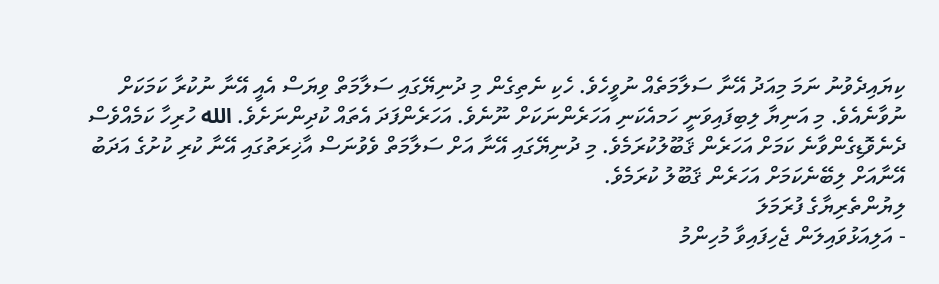ކިޔައިދެވުނު ނަމަ މިއަދު އޭނާ ސަލާމަތެއް ނުވީހެވެ. ހެކި ނެތިގެން މި ދުނިޔޭގައި ސަލާމަތް ވިޔަސް އެއީ އޭނާ ނުކުރާ ކަމަކަށް ނުވާނެއެވެ. މި އަނިޔާ ލިބިފައިވަނީ ހަމއެކަނި އަހަރެންނަކަށް ނޫނެވެ. އަހަރެންފަދަ އެތައް ކުދިންނަށެވެ. الله ހުރިހާ ކަމެއްވެސް ދެނެވޮޑިގެންވާނެ ކަމަށް އަހަރެން ޤަބޫލުކުރަމެވެ. މި ދުނިޔޭގައި އޭނާ އަށް ސަލާމަތް ވެވުނަސް އާޚިރަތުގައި އޭނާ ކުރި ކުށުގެ އަދަބު އޭނާއަށް ލިބޭނެކަމަށް އަހަރެން ޤަބޫލު ކުރަމެވެ.
ލިޔުންތެރިޔާގެ ފުރަމަލަ
- އަލިއަޅުވައިލަން ޖެހިފައިވާ މުހިންމު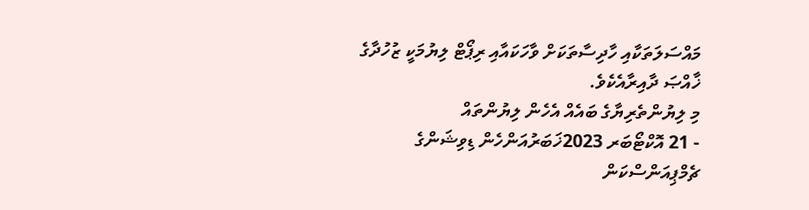މައްސަލަތަކާއި ހާދިސާތަކަށް ވާހަކައާއި ރިޕޯޓް ލިޔުމަކީ ޒުހުދާގެ ޚާއްޞަ ދާއިރާއެކެވެ.
މި ލިޔުންތެރިޔާގެ ބައެއް އެހެން ލިޔުންތައް
- 21 އޮކްޓޯބަރ 2023ޚަބަރުއަންހެން ޑިވިޝަންގެ ޗެމްޕިއަންސްކަން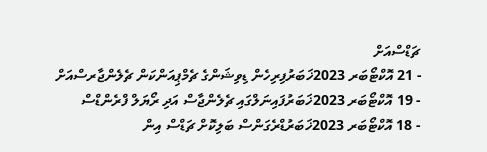ޗަޑްސްއަށް
- 21 އޮކްޓޯބަރ 2023ޚަބަރުފިރިހެން ޑިވިޝަންގެ ޗެމްޕިއަންކަން ޗެލެންޖާރސްއަށް
- 19 އޮކްޓޯބަރ 2023ޚަބަރުފައިނަލްގައި ޗެލެންޖާސް އަދި ރޯޔަލް ފްރެންޑްސް
- 18 އޮކްޓޯބަރ 2023ޚަބަރުޑްރެގަންސް ބަލިކޮށް ޗަޑްސް އިން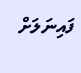ފައިނަލަށް